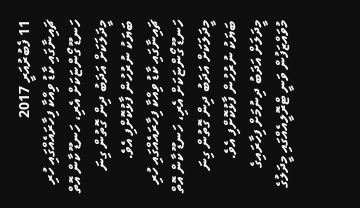11 ފެބުރުއަރީ 2017
ޗައިނާގައި ކާޑު ވިއްކާ ފިހާރައެއްގައި ހުރި ހަނޑޫ ގޯންޏަކަށް އެރި، ހަނޑޫ ކާން އޮތް މީދަލަކަށް އަދަބު ދިން ގޮތުން ގިނަ ބަޔަކު ނުރުހުން ފާޅުކޮށްފި އެވެ.
ޗައިނާގައި ކާޑު ވިއްކާ ފިހާރައެއްގައި ހުރި ހަނޑޫ ގޯންޏަކަށް އެރި، ހަނޑޫ ކާން އޮތް މީދަލަކަށް އަދަބު ދިން ގޮތުން ގިނަ ބަޔަކު ނުރުހުން ފާޅުކޮށްފި އެވެ.
މީދަލަށް އަދަބު ދިނުމަށް ފިހާރައިގެ މުވައްޒަފުން ވަނީ ޓްރޮލީއެއްގައި މީދަލުގެ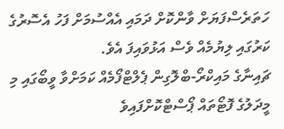ހަތަރެސްފަޔަށް ވާންކޮށް ދަމައި އެއްސުމަށް ފަހު އެސޮރުގެ ކަރުގައި ލިޔުމެއް ވެސް އަޅުވައިފަ އެވެ.
ޗައިނާގެ މައިކްރޯ-ބްލޮގިން ޕެލްޓްފޯމެއް ކަމަށްވާ ވީބޯގައި މި މީދަލުގެ ފޮޓޯތައް ޕޯސްޓްކޮށްފައިވެ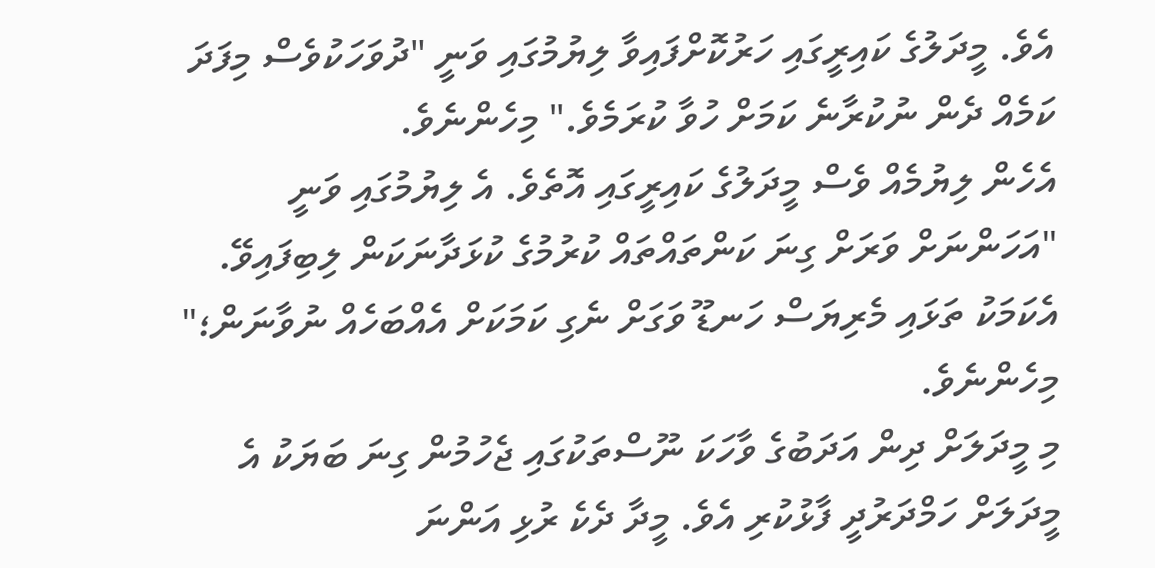އެވެ. މީދަލުގެ ކައިރީގައި ހަރުކޮށްފައިވާ ލިޔުމުގައި ވަނީ "ދުވަހަކުވެސް މިފަދަ ކަމެއް ދެން ނުކުރާނެ ކަމަށް ހުވާ ކުރަމެވެ." މިހެންނެވެ.
އެހެން ލިޔުމެއް ވެސް މީދަލުގެ ކައިރީގައި އޮތެވެ. އެ ލިޔުމުގައި ވަނީ "އަހަންނަށް ވަރަށް ގިނަ ކަންތައްތައް ކުރުމުގެ ކުޅަދާނަކަން ލިބިފައިވޭ. އެކަމަކު ތަޅައި މެރިޔަސް ހަނޑޫ ވަގަށް ނެގި ކަމަކަށް އެއްބަހެއް ނުވާނަން؛" މިހެންނެވެ.
މި މީދަލަށް ދިން އަދަބުގެ ވާހަކަ ނޫސްތަކުގައި ޖެހުމުން ގިނަ ބަޔަކު އެ މީދަލަށް ހަމްދަރުދީ ފާޅުކުރި އެވެ. މީދާ ދެކެ ރުޅި އަންނަ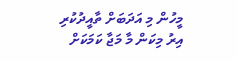މީހުން މި އަދަބަށް ތާއީދުކުރި އިރު މިކަން މާ މަޖާ ކަމަކަށް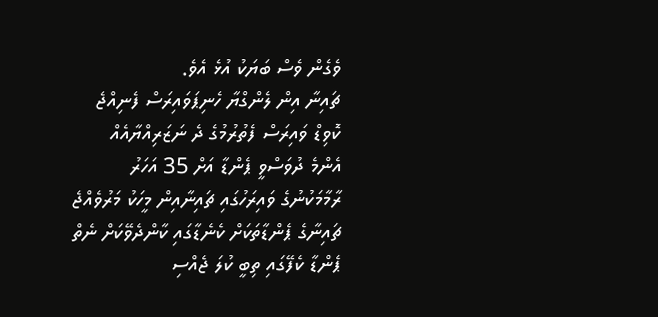ވެގެން ވެސް ބަޔަކު އުޅެ އެވެ.
ޗައިނާ އިން ލެންގްޔާ ހެނިޕަވައިރަސް ފެނިއްޖެ
ކޮވިޑް ވައިރަސް ފެތުރުމުގެ ދެ ނަޒަރިއްޔާއެއް
އެންމެ ދުވަސްވީ ޕެންޑާ އަށް 35 އަހަރު
ރާމާމަކުނުގެ ވައިރަހުގައި ޗައިނާއިން މީހަކު މަރުވެއްޖެ
ޗައިނާގެ ޕެންޑާތަކަށް ކެނެޑާގައި ކާންދެވޭކަށް ނެތް
ޕެންޑާ ކެފޭގައި ތިބީ ކުލަ ޖެއްސި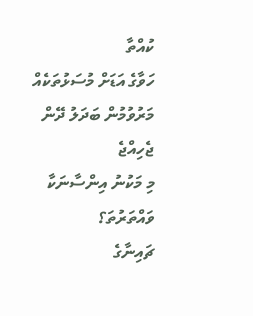ކުއްތާ
ހަވާގެ އަޑަށް މުސަޅުތަކެއް މަރުވުމުން ބަދަލު ދޭން ޖެހިއްޖެ
މި މަކުނު އިންސާނަކާ ވައްތަރުތަ؟
ޗައިނާގެ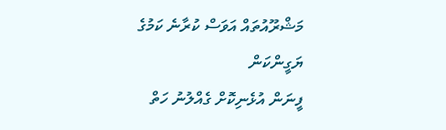މަޝްރޫއުތައް އަވަސް ކުރާނެ ކަމުގެ ޔަގީންކަން
ފީނަން އުޅެނިކޮށް ގެއްލުނު ހަތް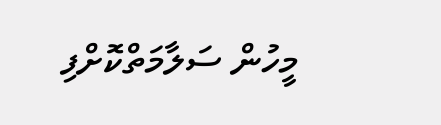މީހުން ސަލާމަތްކޮށްފި